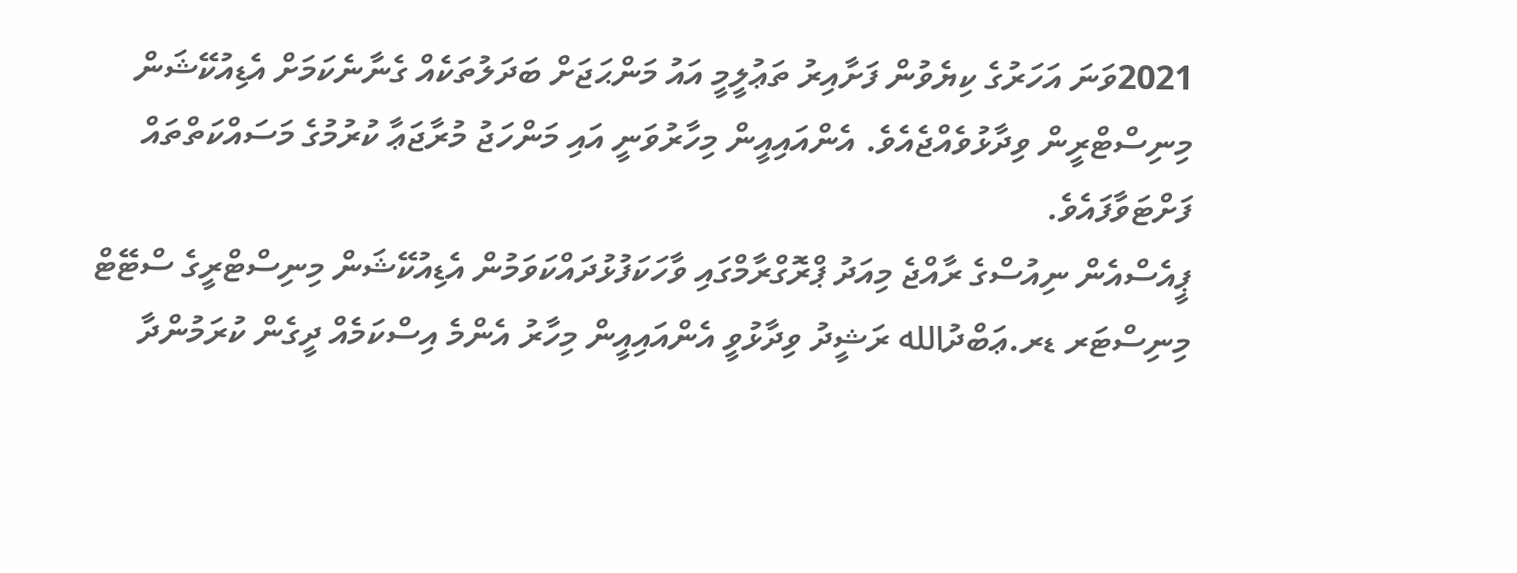2021ވަނަ އަހަރުގެ ކިޔެވުން ފަށާއިރު ތަޢުލީމީ އައު މަންޙަޖަށް ބަދަލުތަކެއް ގެނާނެކަމަށް އެޑިއުކޭޝަން މިނިސްޓްރީން ވިދާޅުވެއްޖެއެވެ. އެންއައިއީން މިހާރުވަނީ އައި މަންހަޖު މުރާޖަޢާ ކުރުމުގެ މަސައްކަތްތައް ފަށްޓަވާފައެވެ.
ޕީއެސްއެން ނިއުސްގެ ރާއްޖެ މިއަދު ޕްރޮގްރާމްގައި ވާހަކަފުޅުދައްކަވަމުން އެޑިއުކޭޝަން މިނިސްޓްރީގެ ސްޓޭޓް މިނިސްޓަރ ޑރ.ޢަބްދުالله ރަޝީދު ވިދާޅުވީ އެންއައިއީން މިހާރު އެންމެ އިސްކަމެއް ދީގެން ކުރަމުންދާ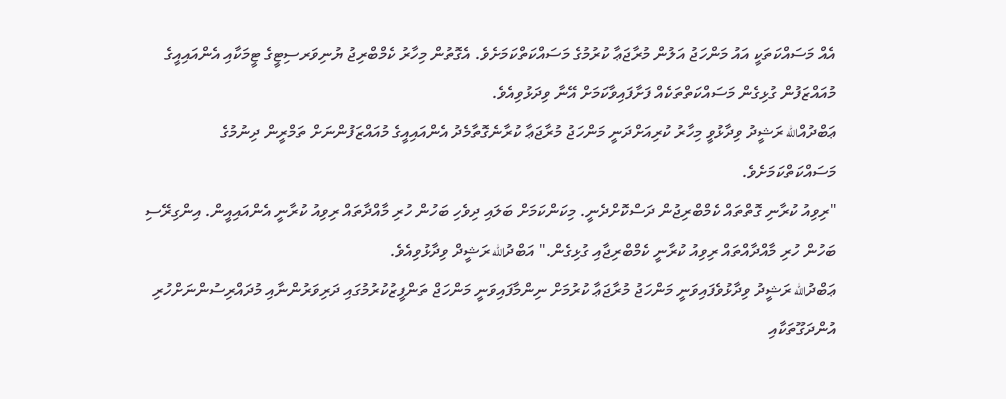އެއް މަސައްކަތަކީ އައު މަންހަޖު އަލުން މުރާޖަޢާ ކުރުމުގެ މަސައްކަތްކަމަށެވެ. އެގޮތުން މިހާރު ކެމްބްރިޖު ޔުނިވަރސިޓީގެ ޓީމަކާއި އެންއައިއީގެ މުއައްޒަފުން ގުޅިގެން މަސައްކަތްތަކެއް ފަށާފައިވާކަމަށް އޭނާ ވިދަޅުވިއެވެ.
ޢަބްދުއްالله ރަޝީދު ވިދާޅުވީ މިހާރު ކުރިއަށްދަނީ މަންހަޖު މުރާޖަޢާ ކުރާނެގޮތާމެދު އެންއައިއީގެ މުއައްޒަފުންނަށް ތަމްރީން ދިނުމުގެ މަސައްކަތްކަމަށެވެ.
"ރިވިއު ކުރާނި ގޮތްތައް ކެމްބްރިޖުން ދަސްކޮށްދެނީ. މިކަންކަމަށް ބަލައި ދިވެހި ބަހުން ހުރި މާއްދާތައް ރިވިއު ކުރާނީ އެންއައިއީން. އިންގިރޭސި ބަހުން ހުރި މާއްދާއްތައް ރިވިއު ކުރާނީ ކެމްބްރިޖާއި ގުޅިގެން." އަބްދުالله ރަޝީދް ވިދާޅުވިއެވެ.
ޢަބްދުالله ރަޝީދު ވިދާޅުވެފައިވަނީ މަންހަޖު މުރާޖަޢާ ކުރުމަށް ނިންމާފައިވަނީ މަންހަޖް ތަންފީޒުކުރުމުގައި ދަރިވަރުންނާއި މުދައްރިސުންނަށްހުރި އުންދަގޫތަކާއި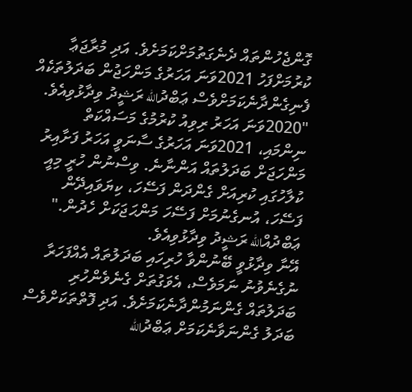ގޮންޖެހުންތައް ދެނެގަތުމަށްކަމަށެވެ. އަދި މުރާޖަޢާ ކުރުމަށްފަހު 2021ވަނަ އަހަރުގެ މަންހަޖުން ބަދަލުތަކެއް ފެނިގެންދާނެކަމަށްވެސް ޢަބްދުالله ރަޝީދު ވިދާޅުވިއެވެ.
"2020ވަނަ އަހަރު ރިވިއު ކުރުމުގެ މަސައްކަތް ނިންމައި، 2021ވަނަ އަހަރުގެ ސާނަވީ އަހަރު ފަށާއިރު މަންހަޖަށް ބަދަލުތައް އަންނާނެ. ވިސްނުން ހުރީ މިއީ ކުލާހުގައި ކުރިއަށް ގެންދަން ފަސޭހަ، ކިޔަވައިދޭން ފަސޭހަ، އުނގެނުމަށް ފަސޭހަ މަންޙަޖަކަށް ހެދުން." ޢަބްދުއްالله ރަޝީދު ވިދާޅުވިއެވެ.
އޭނާ ވިދާޅުވީ ބޭނުންވާ ހުރިހައި ބަދަލުތައް އެއްފަހަރާ ނުގެނެވުނު ނަމަވެސް، އެވަގުތަށް ގެނެވެންހުރި ބަދަލުތައް ގެންނަމުންދާނެކަމަށެވެ. އަދި ފޮތްތަކަށްވެސް ބަދަލު ގެންނަވާނެކަމަށް ޢަބްދުالله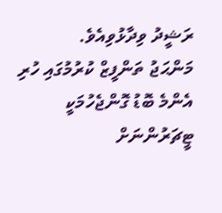ރަޝީދު ވިދާޅުވިއެވެ.
މަންޙަޖު ތަންފީޒް ކުރުމުގައި ހުރި އެންމެ ބޮޑު ގޮންޖެހުމަކީ ޓީޗަރުންނަށް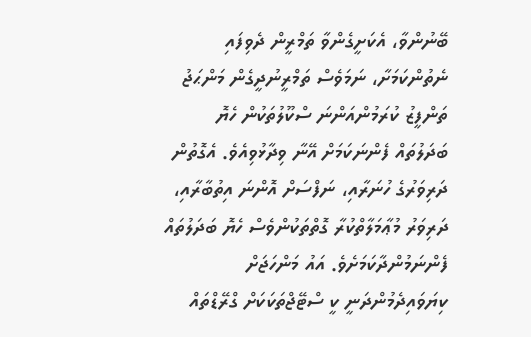ބޭނުންވާ، އެކަށީގެންވާ ތަމްރީން ދެވިފައި ނެތުންކަމަށާ، ނަމަވެސް ތަމްރީނުދީގެން މަންޙަޖު ތަންފީޒު ކުރަމުންއަންނަ ސްކޫލުތަކުން ހެޔޮ ބަދަލުތައް ފެންނަކަމަށް އޭނާ ވިދާޅުވިއެވެ. އެގޮތުން ދަރިވަރުގެ ހުނަރާއި، ނަފްސަށް އޮންނަ އިތުބާރާއި، ދަރިވަރު މުޢާމަލާތްކުރާ ގޮތްތަކުންވެސް ހެޔޮ ބަދަލުތައް ފެންނަމުންދާކަމަށެވެ. އައު މަންހަޖަށް ކިޔަވައިދެމުންދަނީ ކީ ސްޓޭޖްތަކަކަށް ގްރޭޑްތައް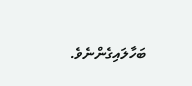ބަހާލައިގެންނެވެ.